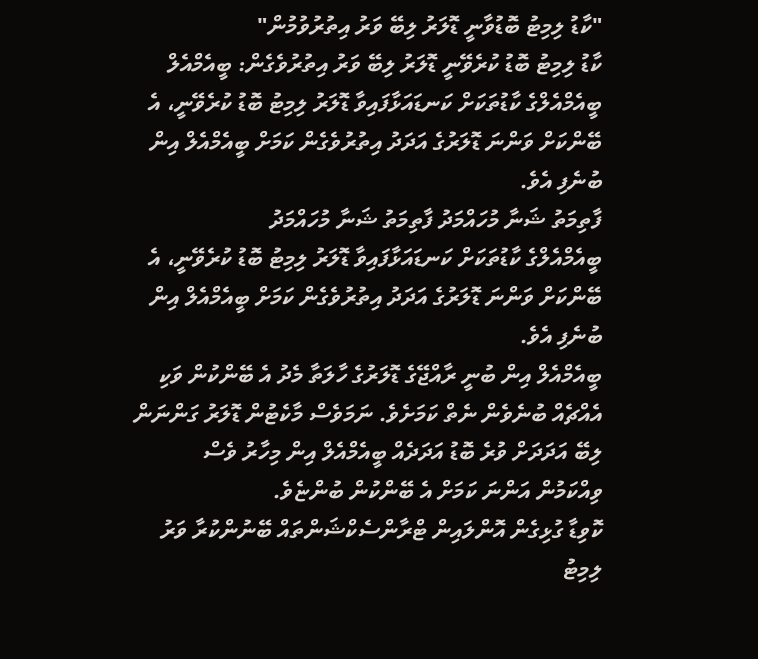"ކާޑު ލިމިޓު ބޮޑުވާނީ ޑޮލަރު ލިބޭ ވަރު އިތުރުވުމުން"
ކާޑު ލިމިޓު ބޮޑު ކުރެވޭނީ ޑޮލަރު ލިބޭ ވަރު އިތުރުވެގެން: ބީއެމްއެލް
ބީއެމްއެލްގެ ކާޑުތަކަށް ކަނޑައަޅާފައިވާ ޑޮލަރު ލިމިޓު ބޮޑު ކުރެވޭނީ، އެ ބޭންކަށް ވަންނަ ޑޮލަރުގެ އަދަދު އިތުރުވެގެން ކަމަށް ބީއެމްއެލް އިން ބުނެފި އެވެ.
ފާތިމަތު ޝަނާ މުހައްމަދު ފާތިމަތު ޝަނާ މުހައްމަދު
ބީއެމްއެލްގެ ކާޑުތަކަށް ކަނޑައަޅާފައިވާ ޑޮލަރު ލިމިޓު ބޮޑު ކުރެވޭނީ، އެ ބޭންކަށް ވަންނަ ޑޮލަރުގެ އަދަދު އިތުރުވެގެން ކަމަށް ބީއެމްއެލް އިން ބުނެފި އެވެ.
ބީއެމްއެލް އިން ބުނީ ރާއްޖޭގެ ޑޮލަރުގެ ހާލަތާ މެދު އެ ބޭންކުން ވަކި އެއްޗެއް ބުނެވެން ނެތް ކަމަށެވެ. ނަމަވެސް މާކެޓުން ޑޮލަރު ގަންނަން ލިބޭ އަދަދަށް ވުރެ ބޮޑު އަދަދެއް ބީއެމްއެލް އިން މިހާރު ވެސް ވިއްކަމުން އަންނަ ކަމަށް އެ ބޭންކުން ބުންޏެވެ.
ކޮވިޑާ ގުޅިގެން އޮންލައިން ޓްރާންސެކްޝަންތައް ބޭނުންކުރާ ވަރު ލިމިޓު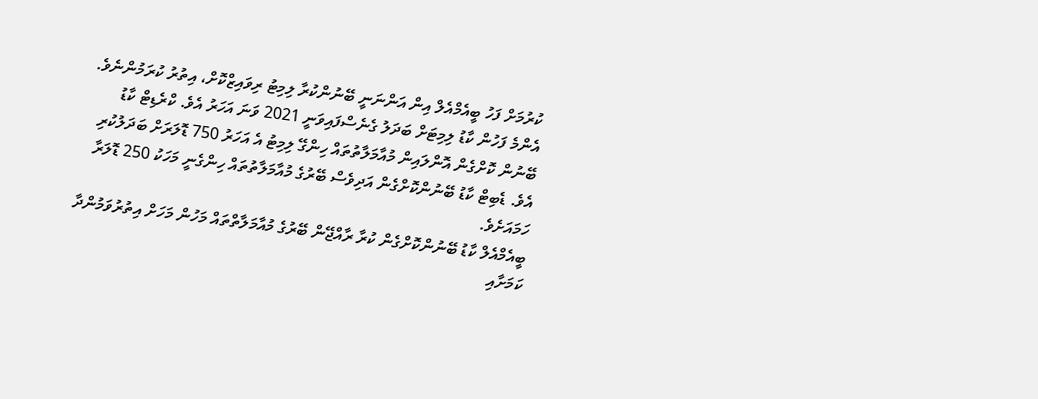ކުރުމަށް ފަހު ބީއެމްއެލް އިން އަންނަނީ ބޭނުންކުރާ ލިމިޓު ރިވައިޒްކޮށް، އިތުރު ކުރަމުންނެވެ. އެންމެ ފަހުން ކާޑު ލިމިޓަށް ބަދަލު ގެނެސްފައިވަނީ 2021 ވަނަ އަހަރު އެވެ. ކްރެޑިޓް ކާޑު ބޭނުން ކޮށްގެން އޮންލައިން މުއާމަލާތުތައް ހިންގޭ ލިމިޓު އެ އަހަރު 750 ޑޮލަރަށް ބަދަލުކުރި އެވެ. ޑެބިޓް ކާޑު ބޭނުންކޮށްގެން އަދިވެސް ބޭރުގެ މުއާމަލާތުތައް ހިންގެނީ މަހަކު 250 ޑޮލަރާ ހަމައަށެވެ.
ބީއެމްއެލް ކާޑު ބޭނުންކޮށްގެން ކުރާ ރާއްޖޭން ބޭރުގެ މުއާމަލާތްތައް މަހުން މަހަށް އިތުރުވަމުންދާ ކަމަށާއި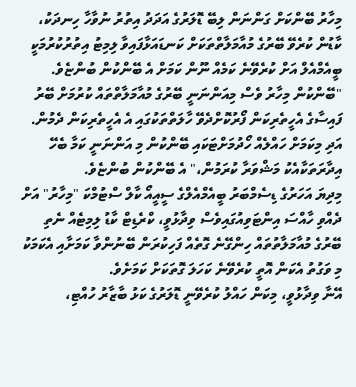މިހާރު ބޭންކަށް ގަންނަން ލިބޭ ޑޮލަރުގެ އަދަދު އިތުރު ނުވާހާ ހިނދަކު، ކާޑުން ކުރެވޭ ބޭރުގެ މުއާމަލާތްތަކަށް ކަނޑައަޅާފައިވާ ލިމިޓު އިތުރުކުރުމަކީ ބީއެމްއެލް އަށް ކުރެވޭނެ ކަމެއް ނޫން ކަމަށް އެ ބޭންކުން ބުންޏެވެ.
"ބޭންކުން މިހާރު ވެސް މިއަންނަނީ ބޭރުގެ މުއާމަލާތްތައް ކުރުމަށް ބޭރު ފައިސާގެ އެހީތެރިކަން ފޯރުކޮށްދެވޭ ހާލަތްތަކުގައި އެ އެހީތެރިކަން ދެމުން. އަދި މިކަމަށް ހައްލެއް ހޯދުމަށްޓަކައި ބޭންކުން މި އަންނަނީ ކަމާ ބެހޭ އިދާރަތަކާއެކު މަޝްވަރާ ކުރަމުން،" އެ ބޭންކުން ބުންޏެވެ.
މިދިޔަ އަހަރުގެ ޑިސެމްބަރު ބީއެމްއެލްގެ ސީއީއޯ ކާލް ސްޓުމްކަ "މިހާރު" އަށް ދެއްވި ހާއްސަ އިންޓަވިއުގައިވެސް ވިދާޅުވީ، ކްރެޑިޓް ކާޑު ލިމިޓެއް ނެތި ބޭރުގެ މުއާމަލާތުތައް ހިންގޭނެ ގޮތެއް ފަހިކުރަން ބޭނުންވާ ކަމަށާއި އެކަމަކު މި ވަގުތު އެކަން އޮތީ ކުރެވޭނެ ކަހަލަ ގޮތަކަށް ކަމަށެވެ.
އޭނާ ވިދާޅުވީ، މިކަން ހައްލު ކުރެވޭނީ ޑޮލަރުގެ ކަޅު ބާޒާރު ހުއްޓި،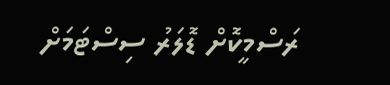ރަސްމީކޮށް ޑޮލަރު ސިސްޓަމަށް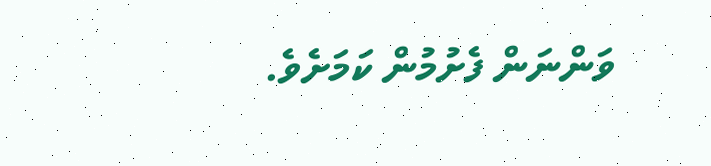ވަންނަން ފެށުމުން ކަމަށެވެ.